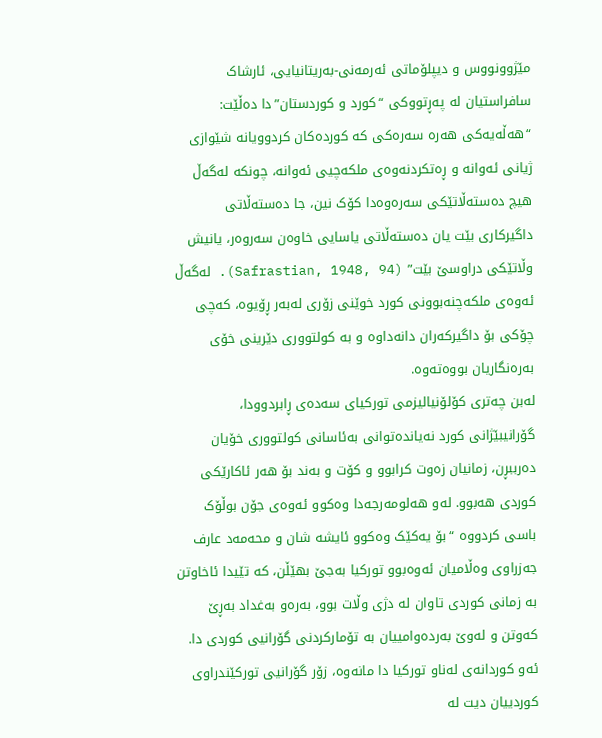مێژوونووس و دیپلۆماتی ئەرمەنی-بەریتانیایی، ئارشاک سافراستیان لە پەڕتووکی “کورد و کوردستان”دا دەڵێت: “هەڵەیەکی هەرە سەرەکی کە کوردەکان کردوویانە شێوازی ژیانی ئەوانە و ڕەتکردنەوەی ملکەچیی ئەوانە، چونکە لەگەڵ هیچ دەستەڵاتێکی سەرەوەدا کۆک نین، جا دەستەڵاتی داگیرکاری بێت یان دەستەڵاتی یاسایی خاوەن سەروەر، یانیش وڵاتێکی دراوسێ بێت” (Safrastian, 1948, 94). لەگەڵ ئەوەی ملکەچنەبوونی کورد خوێنی زۆری لەبەر ڕۆیوە، کەچی چۆکی بۆ داگیرکەران دانەداوە و بە کولتووری دێرینی خۆی بەرەنگاریان بووەتەوە.
لەبن چەتری کۆلۆنیالیزمی تورکیای سەدەی ڕابردوودا، گۆرانیبێژانی کورد نەیاندەتوانی بەئاسانی کولتووری خۆیان دەرببڕن، زمانیان زەوت کرابوو و کۆت و بەند بۆ هەر ئاکارێکی کوردی هەبوو. لەو هەلومەرجەدا وەکوو ئەوەی جۆن بوڵۆک باسی کردووە “بۆ یەکێک وەکوو ئایشە شان و محەمەد عارف جەزراوی وەڵامیان ئەوەبوو تورکیا بەجێ بهێڵن، کە تێیدا ئاخاوتن بە زمانی کوردی تاوان لە دژی وڵات بوو، بەرەو بەغداد بەڕێ کەوتن و لەوێ بەردەوامییان بە تۆمارکردنی گۆرانیی کوردی دا. ئەو کوردانەی لەناو تورکیا دا مانەوە، زۆر گۆرانیی تورکێندراوی کوردییان دیت لە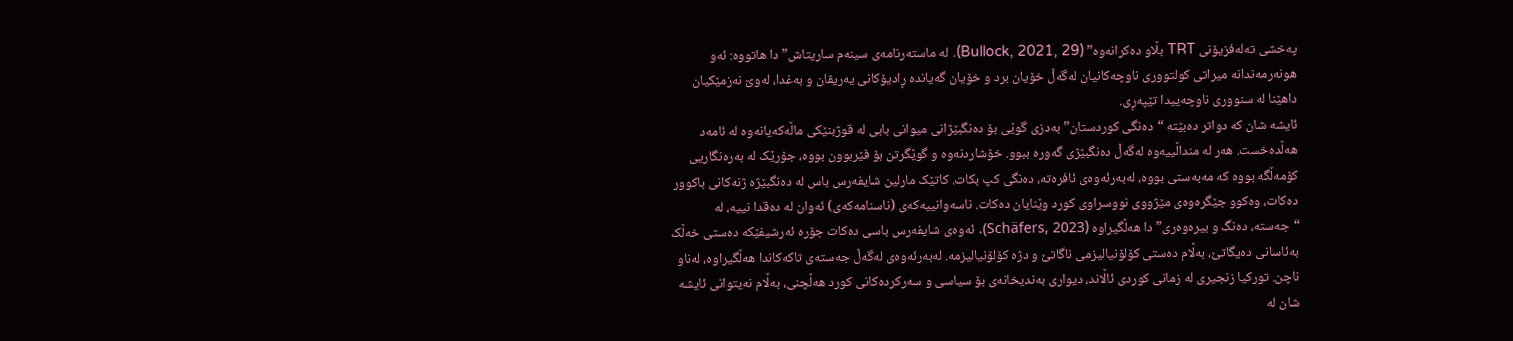پەخشی تەلەفزیۆنی TRT بڵاو دەکرانەوە” (Bullock, 2021, 29). لە ماستەرنامەی سینەم ساریتاش”دا هاتووە: ئەو هونەرمەندانە میراتی کولتووری ناوچەکانیان لەگەڵ خۆیان برد و خۆیان گەیاندە ڕادیۆکانی یەریڤان و بەغدا، لەوێ نەزمێکیان داهێنا لە سنووری ناوچەییدا تێپەڕی.
ئایشە شان کە دواتر دەبێتە “دەنگی کوردستان” بەدزی گوێی بۆ دەنگبێژانی میوانی بابی لە قوژبنێکی ماڵەکەیانەوە لە ئامەد هەڵدەخست. هەر لە منداڵییەوە لەگەڵ دەنگبێژی گەورە ببوو. خۆشاردنەوە و گوێگرتن بۆ فێربوون بووە، جۆرێک لە بەرەنگاریی کۆمەڵگە بووە کە مەبەستی بووە، لەبەرئەوەی ئافرەتە، دەنگی کپ بکات. کاتێک مارلین شایفەرس باس لە دەنگبێژە ژنەکانی باکوور دەکات، وەکوو جێگرەوەی مێژووی نووسراوی کورد وێنایان دەکات. ناسەوانییەکەی (ناسنامەکەی) ئەوان لە دەقدا نییە، لە “جەستە، دەنگ و بیرەوەری”دا هەڵگیراوە (Schäfers, 2023). ئەوەی شایفەرس باسی دەکات جۆرە ئەرشیفێکە دەستی خەڵک بەئاسانی دەیگاتێ، بەڵام دەستی کۆلۆنیالیزمی ناگاتێ و دژە کۆلۆنیالیزمە. لەبەرئەوەی لەگەڵ جەستەی تاکەکاندا هەڵگیراوە، لەناو ناچن. تورکیا زنجیری لە زمانی کوردی ئاڵاند، دیواری بەندیخانەی بۆ سیاسی و سەرکردەکانی کورد هەڵچنی، بەڵام نەیتوانی ئایشە شان لە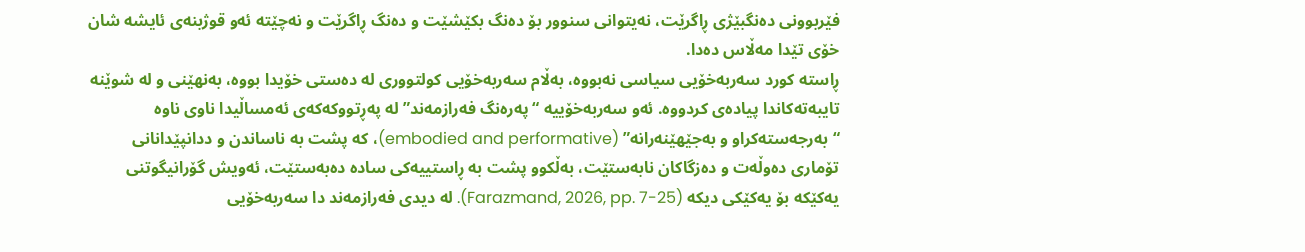فێربوونی دەنگبێژی ڕاگرێت، نەیتوانی سنوور بۆ دەنگ بکێشێت و دەنگ ڕاگرێت و نەچێتە ئەو قوژبنەی ئایشە شان خۆی تێدا مەڵاس دەدا.
ڕاستە کورد سەربەخۆیی سیاسی نەبووە، بەڵام سەربەخۆیی کولتووری لە دەستی خۆیدا بووە، بەنهێنی و لە شوێنە تایبەتەکاندا پیادەی کردووە. ئەو سەربەخۆییە “پەرەنگ فەرازمەند” لە پەڕتووکەکەی ئەمساڵیدا ناوی ناوە “بەرجەستەکراو و بەجێهێنەرانە” (embodied and performative)، کە پشت بە ناساندن و ددانپێدانانی تۆماری دەوڵەت و دەزگاکان نابەستێت، بەڵکوو پشت بە ڕاستییەکی سادە دەبەستێت، ئەویش گۆرانیگوتنی یەکێکە بۆ یەکێکی دیکە (Farazmand, 2026, pp. 7-25). لە دیدی فەرازمەند دا سەربەخۆیی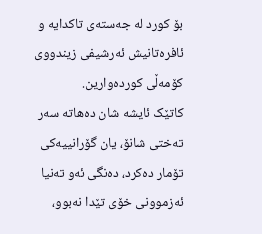بۆ کورد لە جەستەی تاکدایە و ئافرەتانیش ئەرشیفی زیندووی کۆمەڵی کوردەوارین.
کاتێک ئایشە شان دەهاتە سەر تەختی شانۆ، یان گۆرانییەکی تۆمار دەکرد، دەنگی ئەو تەنیا ئەزموونی خۆی تێدا نەبوو،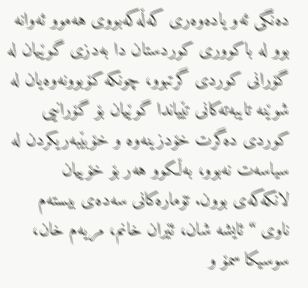دەنگی ئەو یادەوەری کەڵەکەبووی هەموو ئەوانە بوو لە باکووری کوردستان دا بەدزی گوێیان لە گۆرانی کوردی گرتبوو، چونکە کۆبوونەوەیان لە شوێنە تایبەتەکانی تێیاندا گوێیان بۆ گۆرانیی کوردی دەگرت خۆدزینەوە و خۆبێبەریکردن لە سیاسەت نەبوو، بەڵکوو هەر بۆ خۆییان لانکەکەی بوون. تۆمارەکانی سەدەی بیستەم ناوی “ئایشە شان، ئێران خانم، مریەم خان، سوسیکا سمۆ و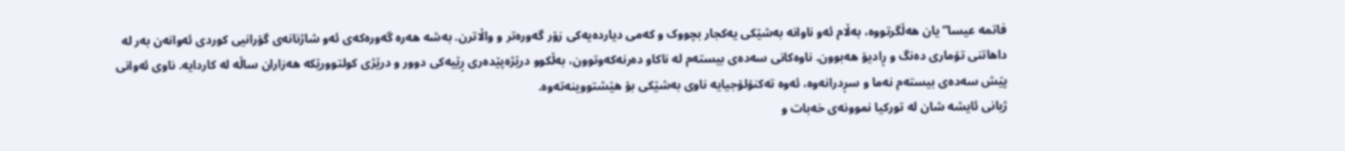فاتمە عیسا”یان هەڵگرتووە، بەڵام ئەو ناوانە بەشێکی یەکجار بچووک و کەمی دیاردەیەکی زۆر گەورەتر و واڵاترن. بەشە هەرە گەورەکەی ئەو شاژنانەی گۆرانیی کوردی ئەوانەن بەر لە داهاتنی تۆماری دەنگ و ڕادیۆ هەبوون. ناوەکانی سەدەی بیستەم لە ناکاو دەرنەکەوتوون، بەڵکوو درێژەپێدەری ڕێیەکی دوور و درێژی کولتوورێکە هەزاران ساڵە لە کاردایە. ناوی ئەوانی پێش سەدەی بیستەم نەما و سڕدرانەوە، ئەوە تەکنۆلۆجیایە ناوی بەشێکی بۆ هێشتووینەتەوە.
ژیانی ئایشە شان لە تورکیا نموونەی خەبات و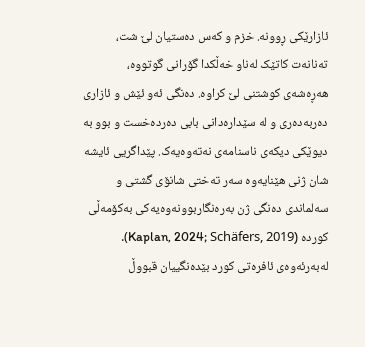ئازارێکی ڕوونە. خزم و کەس دەستیان لێ شت، تەنانەت کاتێک لەناو خەڵکدا گۆرانی گوتووە، هەڕەشەی کوشتنی لێ کراوە. دەنگی ئەو ئێش و ئازاری دەربەدەری و لە سێدارەدانی بابی دەردەخست و بوو بە دیوێکی دیکەی ناسنامەی نەتەوەیەک. پێداگریی ئایشە شان ژنی هێنایەوە سەر تەختی شانۆی گشتی و سەلماندی دەنگی ژن بەرەنگاربوونەوەیەکی بەکۆمەڵی کوردە (Kaplan, 2024; Schäfers, 2019). لەبەرئەوەی ئافرەتی کورد بێدەنگییان قبووڵ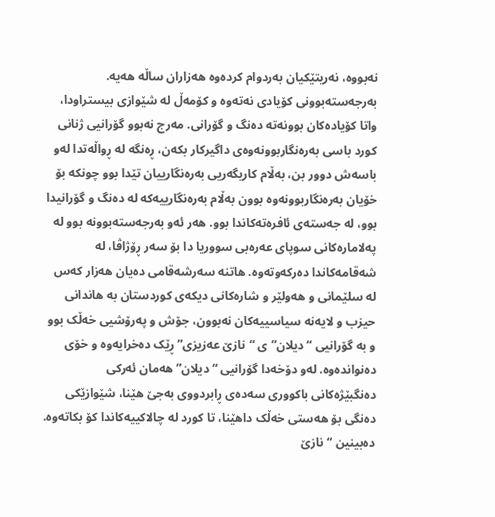نەبووە، نەریتێکیان بەردوام کردەوە هەزاران ساڵە هەیە.
بەرجەستەبوونی کۆیادی نەتەوە و کۆمەڵ لە شێوازی بیستراودا، واتا کۆیادەکان بوونەتە دەنگ و گۆرانی. مەرج نەبوو گۆرانیی ژنانی کورد باسی بەرەنگاربوونەوەی داگیرکار بکەن، ڕەنگە لە ڕواڵەتدا لەو باسەش دوور بن، بەڵام کاریگەریی بەرەنگارییان تێدا بوو چونکە بۆ خۆیان بەرەنگاربوونەوە بوون بەڵام بەرەنگارییەکە لە دەنگ و گۆرانیدا بوو، لە جەستەی ئافرەتەکاندا بوو. هەر ئەو بەرجەستەبوونە بوو لە پەلامارەکانی سوپای عەرەبی سووریا دا بۆ سەر ڕۆژاڤا، لە شەقامەکاندا دەرکەوتەوە. هاتنە سەرشەقامی دەیان هەزار کەس لە سلێمانی و هەولێر و شارەکانی دیکەی کوردستان بە هاندانی حیزب و لایەنە سیاسییەکان نەبوون، جۆش و پەرۆشیی خەڵک بوو و بە گۆرانیی “دیلان”ی “نازێ عەزیزی” ڕێک دەخرایەوە و خۆی دەنواندەوە. لەو دۆخەدا گۆرانیی “دیلان” هەمان ئەرکی دەنگبێژەکانی باکووری سەدەی ڕابردووی بەجێ هێنا، شێوازێکی دەنگی بۆ هەستی خەڵک داهێنا، تا کورد لە چالاکییەکاندا کۆ بکاتەوە. دەبینین “نازێ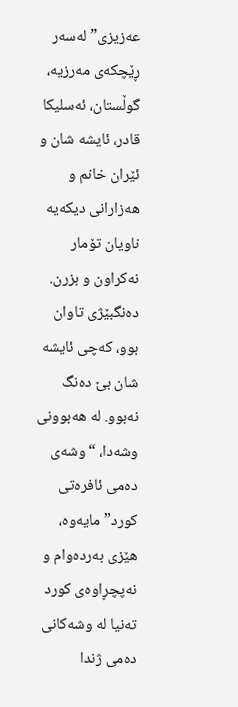عەزیزی” لەسەر ڕێچکەی مەرزیە، گوڵستان، ئەسلیکا قادر، ئایشە شان و ئێران خانم و هەزارانی دیکەیە ناویان تۆمار نەکراون و بزرن.
دەنگبێژی تاوان بوو، کەچی ئایشە شان بێ دەنگ نەبوو. لە هەبوونی وشەدا، “وشەی دەمی ئافرەتی کورد” مایەوە، هێزی بەردەوام و نەپچڕاوەی کورد تەنیا لە وشەکانی دەمی ژندا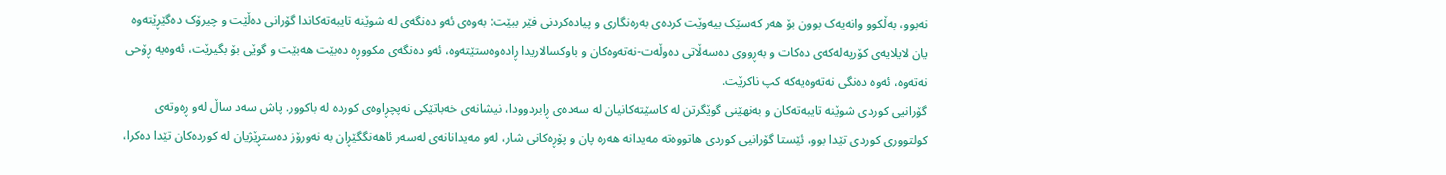نەبوو، بەڵکوو وانەیەک بوون بۆ هەر کەسێک بیەوێت کردەی بەرەنگاری و پیادەکردنی فێر ببێت: بەوەی ئەو دەنگەی لە شوێنە تایبەتەکاندا گۆرانی دەڵێت و چیرۆک دەگێڕێتەوە یان لایلایەی کۆرپەلەکەی دەکات و بەڕووی دەسەڵاتی دەوڵەت-نەتەوەکان و باوکسالاریدا ڕادەوەستێتەوە، ئەو دەنگەی مکووڕە دەبێت هەبێت و گوێی بۆ بگیرێت، ئەوەیە ڕۆحی نەتەوە، ئەوە دەنگی نەتەوەیەکە کپ ناکرێت.
گۆرانیی کوردی شوێنە تایبەتەکان و بەنهێنی گوێگرتن لە کاسێتەکانیان لە سەدەی ڕابردوودا، نیشانەی خەباتێکی نەپچڕاوەی کوردە لە باکوور. پاش سەد ساڵ لەو ڕەوتەی کولتووری کوردی تێدا بوو، ئێستا گۆرانیی کوردی هاتووەتە مەیدانە هەرە پان و پۆڕەکانی شار، لەو مەیدانانەی لەسەر ئاهەنگگێڕان بە نەورۆز دەستڕێژیان لە کوردەکان تێدا دەکرا،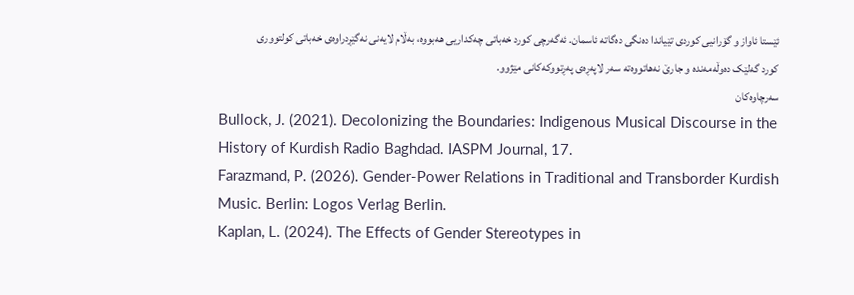ئێستا ئاواز و گۆرانیی کوردی تێیاندا دەنگی دەگاتە ئاسمان. ئەگەرچی کورد خەباتی چەکداریی هەبووە، بەڵام لایەنی نەگێڕدراوەی خەباتی کولتووری کورد گەلێک دەوڵەمەندە و جارێ نەهاتووەتە سەر لاپەڕەی پەڕتووکەکانی مێژوو.
سەرچاوەکان
Bullock, J. (2021). Decolonizing the Boundaries: Indigenous Musical Discourse in the History of Kurdish Radio Baghdad. IASPM Journal, 17.
Farazmand, P. (2026). Gender-Power Relations in Traditional and Transborder Kurdish Music. Berlin: Logos Verlag Berlin.
Kaplan, L. (2024). The Effects of Gender Stereotypes in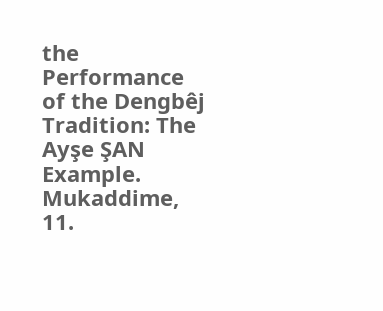the Performance of the Dengbêj Tradition: The Ayşe ŞAN Example. Mukaddime, 11.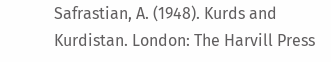Safrastian, A. (1948). Kurds and Kurdistan. London: The Harvill Press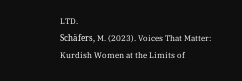LTD.
Schäfers, M. (2023). Voices That Matter: Kurdish Women at the Limits of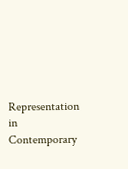Representation in Contemporary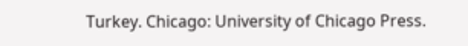Turkey. Chicago: University of Chicago Press.